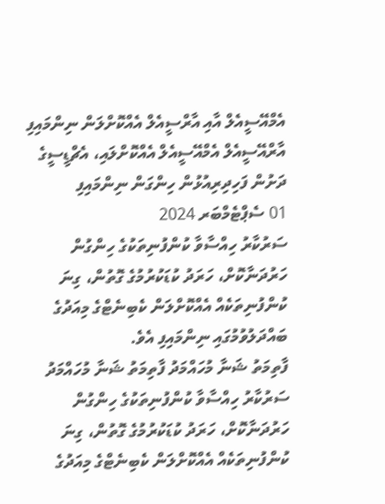އެމްއޭސީއެލް އާއި އާރްސީއެލް އެއްކޮށްލަން ނިންމައިފި
އާރްއޭސީއެލް އެމްއޭސީއެލް އެއްކޮށްލައި، އެޗްޑީސީގެ ދަށުން ފަހިދިރިއުޅުން ހިންގަން ނިންމައިފި
01 ސެޕްޓެމްބަރ 2024
ސަރުކާރު ހިއްސާވާ ކުންފުނިތަކުގެ ހިންގުން ހަރުދަނާކޮށް، ހަރަދު ކުޑަކުރުމުގެ ގޮތުން، ގިނަ ކުންފުނިތަކެއް އެއްކޮށްލަން ކެބިނެޓްގެ މިއަދުގެ ބައްދަލުވުމުގައި ނިންމައިފި އެވެ.
ފާތިމަތު ޝަނާ މުހައްމަދު ފާތިމަތު ޝަނާ މުހައްމަދު
ސަރުކާރު ހިއްސާވާ ކުންފުނިތަކުގެ ހިންގުން ހަރުދަނާކޮށް، ހަރަދު ކުޑަކުރުމުގެ ގޮތުން، ގިނަ ކުންފުނިތަކެއް އެއްކޮށްލަން ކެބިނެޓްގެ މިއަދުގެ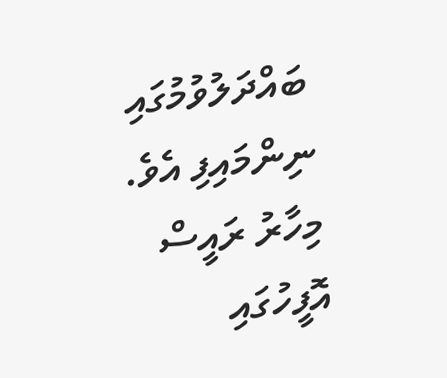ބައްދަލުވުމުގައި ނިންމައިފި އެވެ.
މިހާރު ރައީސް އޮފީހުގައި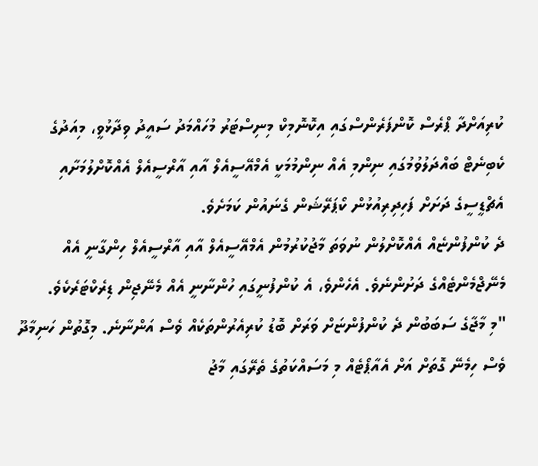ކުރިއަށްދާ ޕްރެސް ކޮންފަރެންސްގައި އިކޮނޮމިކް މިނިސްޓަރު މުހައްމަދު ސައީދު ވިދާޅުވީ، މިއަދުގެ ކެބިނެޓް ބައްދަލުވުމުގައި ނިންމި އެއް ނިންމުމަކީ އެމްއޭސީއެލް އާއި އާރްސީއެލް އެއްކޮށްލުމަށާއި އެޗްޑީސީގެ ދަށަށް ފަހިދިރިއުޅުން ކޯޕަރޭޝަން ގެނައުން ކަމަށެވެ.
ދެ ކުންފުންޏެއް އެއްކޮށްލުން ނުވަތަ މާޖުކުރުމުން އެމްއޭސީއެލް އާއި އާރްސީއެލް ހިންގާނީ އެއް މެނޭޖްމެންޓެއްގެ ދަށުންނެވެ. އެހެންވެ، އެ ކުންފުނީގައި ހުންނާނީ އެއް މެނޭޖިން ޑިރެކްޓަރެކެވެ.
"މި މާޖާގެ ސަބަބުން ދެ ކުންފުންޏަށް ވަރަށް ބޮޑު ކުރިއެރުންތަކެއް ވެސް އަންނާނެ. މިގޮތުން ހަނިމާދޫ ވެސް ހިމެނޭ ގޮތަށް އަށް އެއާޕޯޓެއް މި މަސައްކަތުގެ ތެރޭގައި މާޖު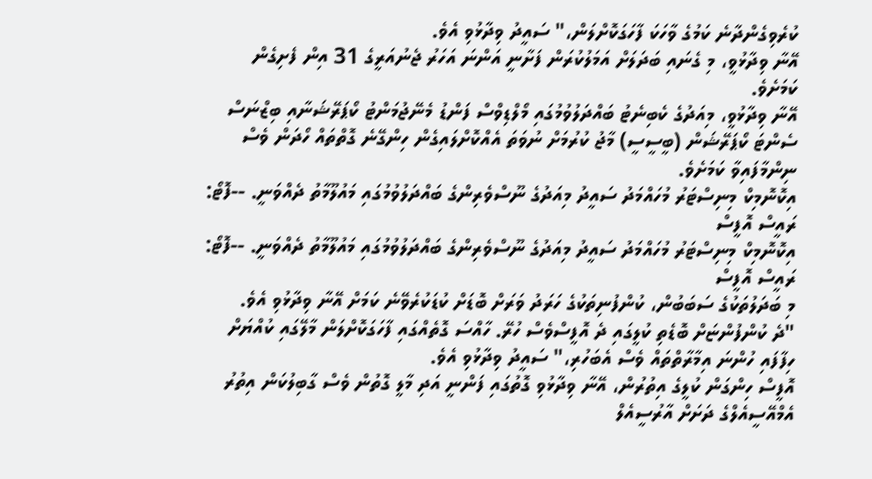ކުރެވިގެންދާނެ ކަމުގެ ވާހަކަ ފާހަގަކޮށްލަން،" ސައީދު ވިދާޅުވި އެވެ.
އޭނާ ވިދާޅުވީ، މި ގެނައި ބަދަލަށް އަމަލުކުރަން ފަށާނީ އަންނަ އަހަރު ޖެނުއަރީގެ 31 އިން ފެށިގެން ކަމަށެވެ.
އޭނާ ވިދާޅުވީ، މިއަދުގެ ކެބިނެޓު ބައްދަލުވުމުގައި މޯލްޑިވްސް ފަންޑު މެނޭޖުމަންޓު ކޯޕަރޭޝަނާއި ބިޒްނަސް ސެންޓަ ކޯޕަރޭޝަން (ބީސީސީ) މާޖު ކުރުމަށް ނުވަތަ އެއްކޮށްލައިގެން ހިންގޭނެ ގޮތްތައް ހޯދަން ވެސް ނިންމާފައިވާ ކަމަށެވެ.
އިކޮނޮމިކް މިނިސްޓަރު މުހައްމަދު ސައީދު މިއަދުގެ ނޫސްވެރިންގެ ބައްދަލުވުމުގައި މައުލޫމާތު ދެއްވަނީ. --ފޮޓޯ: ރައީސް އޮފީސް
އިކޮނޮމިކް މިނިސްޓަރު މުހައްމަދު ސައީދު މިއަދުގެ ނޫސްވެރިންގެ ބައްދަލުވުމުގައި މައުލޫމާތު ދެއްވަނީ. --ފޮޓޯ: ރައީސް އޮފީސް
މި ބަދަލުތަކުގެ ސަބަބުން، ކުންފުނިތަކުގެ ހަރަދު ވަރަށް ބޮޑަށް ކުޑަކުރެވޭނެ ކަމަށް އޭނާ ވިދާޅުވި އެވެ.
"ދެ ކުންފުންޏަށް ބޮޑެތި ކުލީގައި ދެ އޮފީސްވެސް ހުރޭ. ހާއްސަ ގޮތެއްގައި ފާހަގަކޮށްލަން މާލޭގައި ކުއްޔަށް ހިފާފައި ހުންނަ އިމާރާތްތައް ވެސް އެބަހުރި،" ސައީދު ވިދާޅުވި އެވެ.
އޮފީސް ހިންގަން ކުލީގެ އިތުރުން، އޭނާ ވިދާޅުވި ގޮތުގައި ފަންނީ އަދި މާލީ ގޮތުން ވެސް ގާބިލުކަން އިތުރު އެމްއޭސީއެލްގެ ދަށަށް އާރުސީއެލް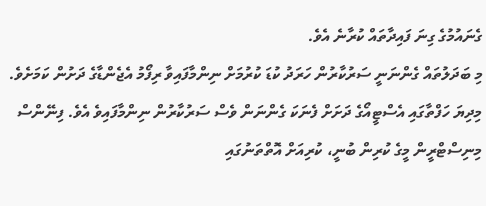ގެނައުމުގެ ގިނަ ފައިދާތައް ކުރާނެ އެވެ.
މި ބަދަލުތައް ގެންނަނީ ސަރުކާރުން ހަރަދު ކުޑަ ކުރުމަށް ނިންމާފައިވާ ރިފޯމު އެޖެންޑާގެ ދަށުން ކަމަށެވެ.
މިދިޔަ ހަފްތާގައި އެސްޓީއޯގެ ދަށަށް ފެނަކަ ގެންނަން ވެސް ސަރުކާރުން ނިންމާފައިވެ އެވެ. ފިނޭންސް މިނިސްޓްރީން މީގެ ކުރިން ބުނީ، ކުރިއަށް އޮތްތަނުގައި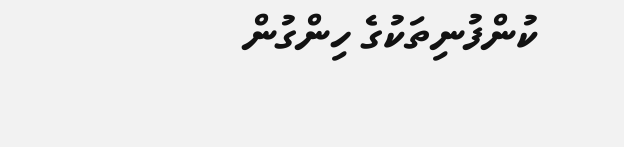ކުންފުނިތަކުގެ ހިންގުން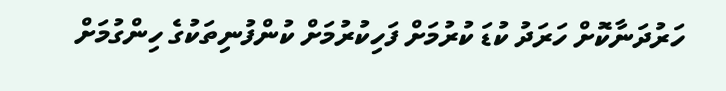ހަރުދަނާކޮށް ހަރަދު ކުޑަ ކުރުމަށް ފަހިކުރުމަށް ކުންފުނިތަކުގެ ހިންގުމަށް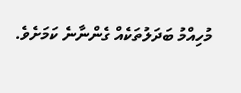މުހިއްމު ބަދަލުތަކެއް ގެންނާނެ ކަމަށެވެ.